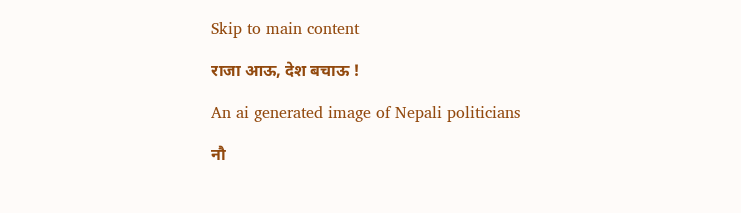Skip to main content

राजा आऊ, देश बचाऊ !

An ai generated image of Nepali politicians

नौ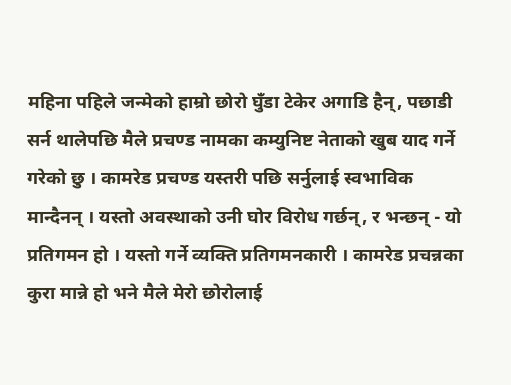महिना पहिले जन्मेको हाम्रो छोरो घुँडा टेकेर अगाडि हैन्, पछाडी सर्न थालेपछि मैले प्रचण्ड नामका कम्युनिष्ट नेताको खुब याद गर्ने गरेको छु । कामरेड प्रचण्ड यस्तरी पछि सर्नुलाई स्वभाविक मान्दैनन् । यस्तो अवस्थाको उनी घोर विरोध गर्छन्, र भन्छन् - यो प्रतिगमन हो । यस्तो गर्ने व्यक्ति प्रतिगमनकारी । कामरेड प्रचन्नका कुरा मान्ने हो भने मैले मेरो छोरोलाई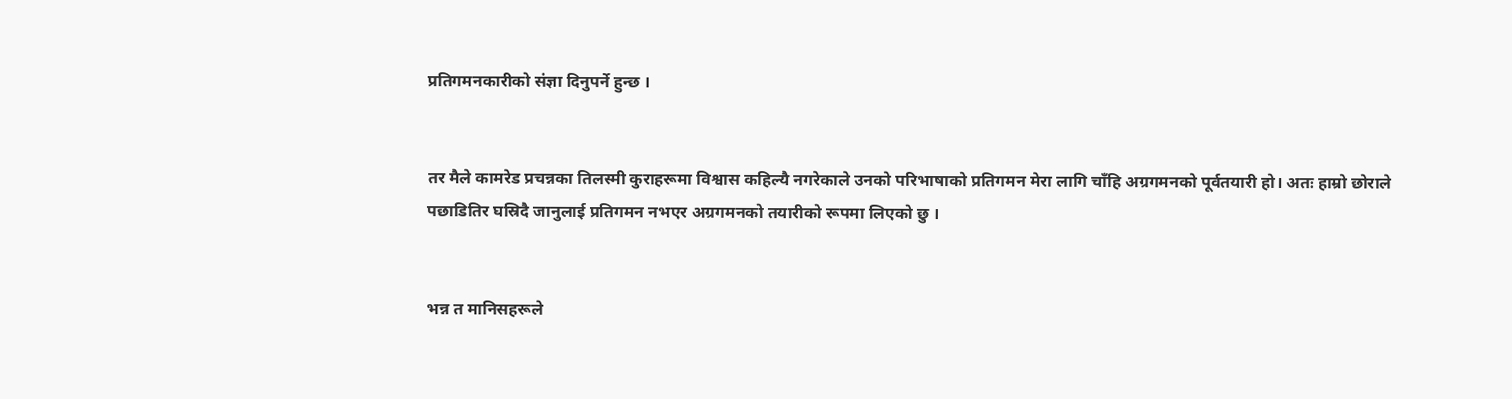प्रतिगमनकारीको संज्ञा दिनुपर्ने हुन्छ ।


तर मैले कामरेड प्रचन्नका तिलस्मी कुराहरूमा विश्वास कहिल्यै नगरेकाले उनको परिभाषाको प्रतिगमन मेरा लागि चाँहि अग्रगमनको पूर्वतयारी हो। अतः हाम्रो छोराले पछाडितिर घस्रिदै जानुलाई प्रतिगमन नभएर अग्रगमनको तयारीको रूपमा लिएको छु ।


भन्न त मानिसहरूले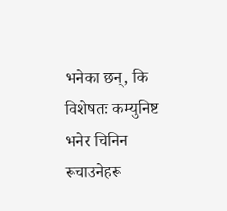भनेका छन्, कि विशेषतः कम्युनिष्ट भनेर चिनिन रूचाउनेहरू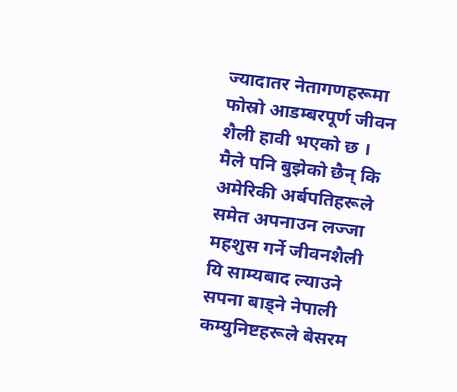ज्यादातर नेतागणहरूमा फोस्रो आडम्बरपूर्ण जीवन शैली हावी भएको छ । मैले पनि बुझेको छैन् कि अमेरिकी अर्बपतिहरूले समेत अपनाउन लज्जा महशुस गर्ने जीवनशैली यि साम्यबाद ल्याउने सपना बाड्ने नेपाली कम्युनिष्टहरूले बेसरम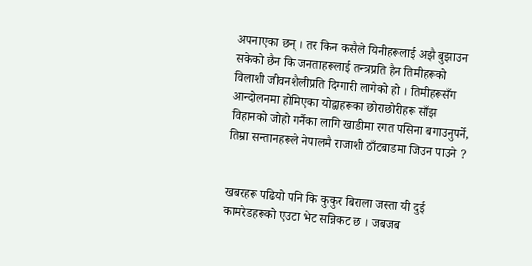अपनाएका छन् । तर किन कसैले यिनीहरूलाई अझै बुझाउन सकेको छैन कि जनताहरूलाई तन्त्रप्रति हैन तिमीहरूको विलाशी जीवनशैलीप्रति दिग्गारी लागेको हो । तिमीहरूसँग आन्दोलनमा होमिएका योद्वाहरूका छोराछोरीहरू साँझ विहानको जोहो गर्नैका लागि खाडीमा रगत पसिना बगाउनुपर्ने, तिम्रा सन्तानहरूले नेपालमै राजाशी ठाँटबाडमा जिउन पाउने ?


खबरहरू पढियो पनि कि कुकुर बिराला जस्ता यी दुई कामरेडहरूको एउटा भेट सन्निकट छ । जबजब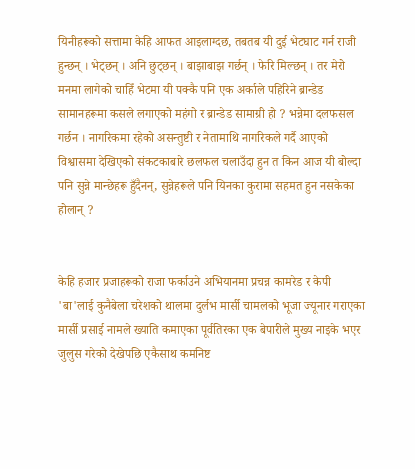यिनीहरूको सत्तामा केहि आफत आइलाग्दछ, तबतब यी दुई भेटघाट गर्न राजी हुन्छन् । भेट्छन् । अनि छुट्छन् । बाझाबाझ गर्छन् । फेरि मिल्छन् । तर मेरो मनमा लागेको चाहिँ भेटमा यी पक्कै पनि एक अर्काले पहिरिने ब्रान्डेड सामानहरूमा कसले लगाएको महंगो र ब्रान्डेड सामाग्री हो ? भन्नेमा दलफसल गर्छन । नागरिकमा रहेको असन्तुष्टी र नेतामाथि नागरिकले गर्दै आएको विश्वासमा देखिएको संकटकाबारे छलफल चलाउँदा हुन त किन आज यी बोल्दा पनि सुन्ने मान्छेहरू हुँदैनन्, सुन्नेहरूले पनि यिनका कुरामा सहमत हुन नसकेका होलान् ?


केहि हजार प्रजाहरूको राजा फर्काउने अभियानमा प्रचन्न कामरेड र केपी 'बा'लाई कुनैबेला चरेशको थालमा दुर्लभ मार्सी चामलको भूजा ज्यूनार गराएका मार्सी प्रसाई नामले ख्याति कमाएका पूर्वतिरका एक बेपारीले मुख्य नाइके भएर जुलुस गरेको देखेपछि एकैसाथ कमनिष्ट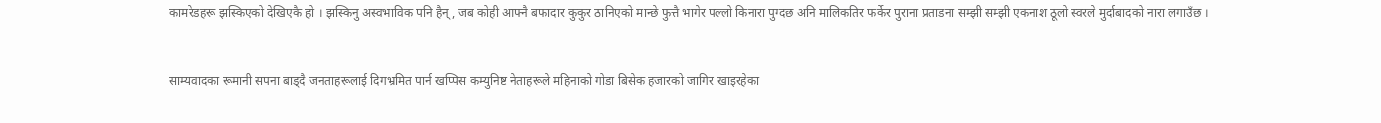कामरेडहरू झस्किएको देखिएकै हो । झस्किनु अस्वभाविक पनि हैन्, जब कोही आफ्नै बफादार कुकुर ठानिएको मान्छे फुत्तै भागेर पल्लो किनारा पुग्दछ अनि मालिकतिर फर्केर पुराना प्रताडना सम्झी सम्झी एकनाश ठूलो स्वरले मुर्दाबादको नारा लगाउँछ ।


साम्यवादका रूमानी सपना बाड्दै जनताहरूलाई दिगभ्रमित पार्न खप्पिस कम्युनिष्ट नेताहरूले महिनाको गोडा बिसेक हजारको जागिर खाइरहेका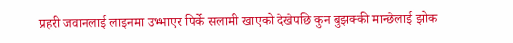प्रहरी जवानलाई लाइनमा उभ्भाएर पिर्के सलामी खाएको देखेपछि कुन बुझक्की मान्छेलाई झोक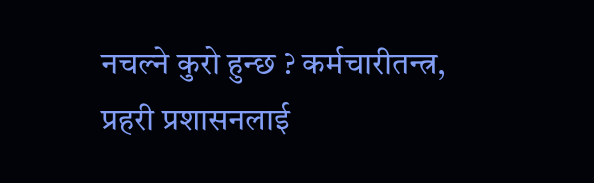नचल्ने कुरो हुन्छ ? कर्मचारीतन्त्र, प्रहरी प्रशासनलाई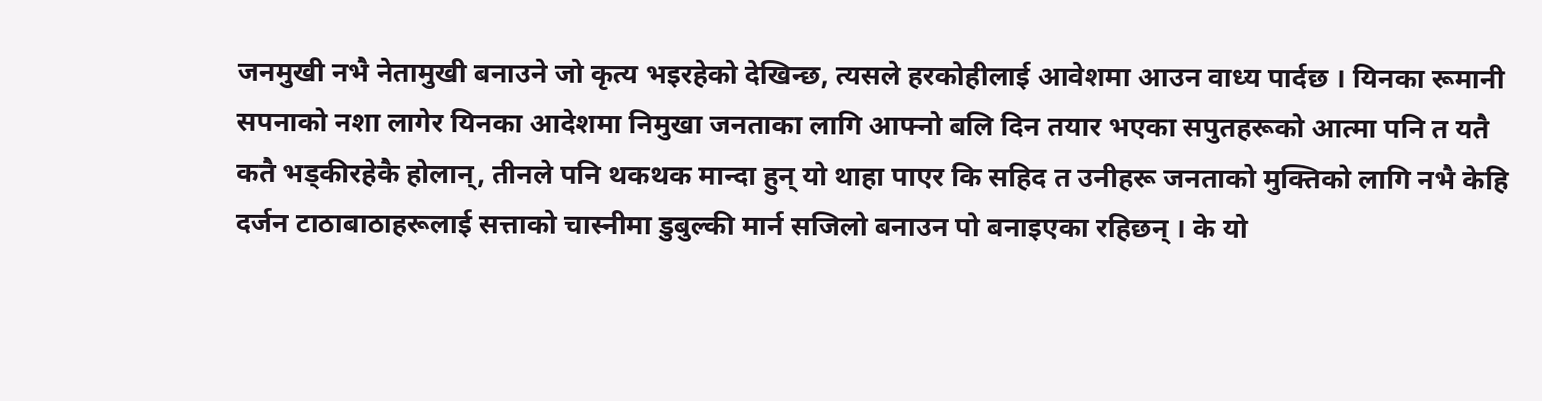जनमुखी नभै नेतामुखी बनाउने जो कृत्य भइरहेको देखिन्छ, त्यसले हरकोहीलाई आवेशमा आउन वाध्य पार्दछ । यिनका रूमानी सपनाको नशा लागेर यिनका आदेशमा निमुखा जनताका लागि आफ्नो बलि दिन तयार भएका सपुतहरूको आत्मा पनि त यतै कतै भड्कीरहेकै होलान्, तीनले पनि थकथक मान्दा हुन् यो थाहा पाएर कि सहिद त उनीहरू जनताको मुक्तिको लागि नभै केहि दर्जन टाठाबाठाहरूलाई सत्ताको चास्नीमा डुबुल्की मार्न सजिलो बनाउन पो बनाइएका रहिछन् । के यो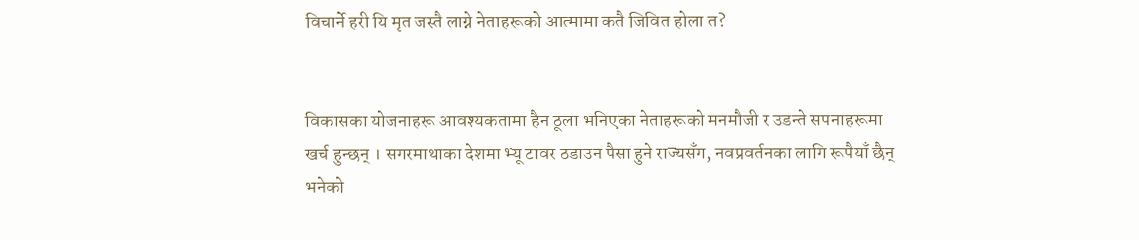विचार्ने हरी यि मृत जस्तै लाग्ने नेताहरूको आत्मामा कतै जिवित होला त?


विकासका योजनाहरू आवश्यकतामा हैन ठूला भनिएका नेताहरूको मनमौजी र उडन्ते सपनाहरूमा खर्च हुन्छन् । सगरमाथाका देशमा भ्यू टावर ठडाउन पैसा हुने राज्यसँग, नवप्रवर्तनका लागि रूपैयाँ छैन् भनेको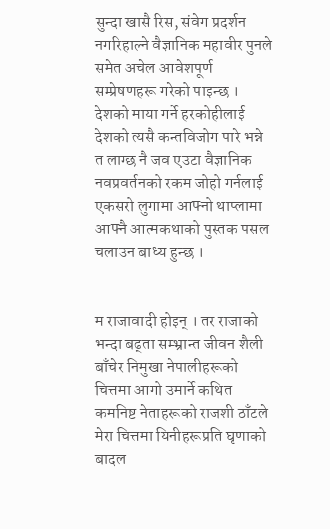सुन्दा खासै रिस, संवेग प्रदर्शन नगरिहाल्ने वैज्ञानिक महावीर पुनले समेत अचेल आवेशपूर्ण सम्प्रेषणहरू गरेको पाइन्छ । देशको माया गर्ने हरकोहीलाई देशको त्यसै कन्तविजोग पारे भन्ने त लाग्छ नै जव एउटा वैज्ञानिक नवप्रवर्तनको रकम जोहो गर्नलाई एकसरो लुगामा आफ्नो थाप्लामा आफ्नै आत्मकथाको पुस्तक पसल चलाउन बाध्य हुन्छ ।


म राजावादी होइन् । तर राजाको भन्दा बढ्ता सम्भ्रान्त जीवन शैली बाँचेर निमुखा नेपालीहरूको चित्तमा आगो उमार्ने कथित कमनिष्ट नेताहरूको राजशी ठाँटले मेरा चित्तमा यिनीहरूप्रति घृणाको बादल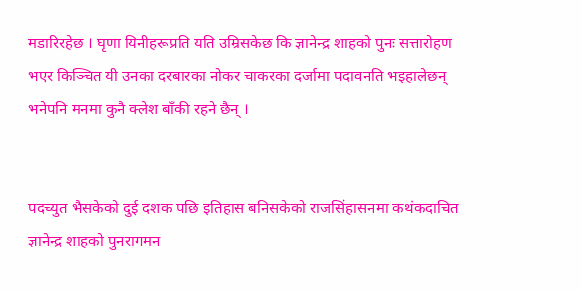मडारिरहेछ । घृणा यिनीहरूप्रति यति उम्रिसकेछ कि ज्ञानेन्द्र शाहको पुनः सत्तारोहण भएर किञ्चित यी उनका दरबारका नोकर चाकरका दर्जामा पदावनति भइहालेछन् भनेपनि मनमा कुनै क्लेश बाँकी रहने छैन् ।


पदच्युत भैसकेको दुई दशक पछि इतिहास बनिसकेको राजसिंहासनमा कथंकदाचित ज्ञानेन्द्र शाहको पुनरागमन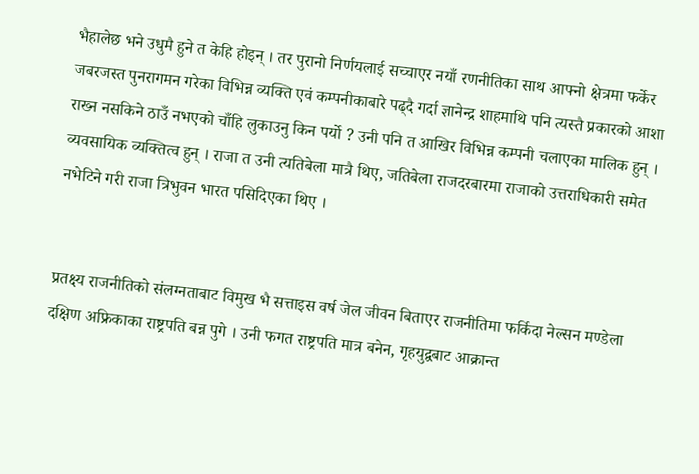भैहालेछ भने उधुमै हुने त केहि होइन् । तर पुरानो निर्णयलाई सच्चाएर नयाँ रणनीतिका साथ आफ्नो क्षेत्रमा फर्केर जबरजस्त पुनरागमन गरेका विभिन्न व्यक्ति एवं कम्पनीकाबारे पढ्दै गर्दा ज्ञानेन्द्र शाहमाथि पनि त्यस्तै प्रकारको आशा राख्न नसकिने ठाउँ नभएको चाँहि लुकाउनु किन पर्यो ? उनी पनि त आखिर विभिन्न कम्पनी चलाएका मालिक हुन् । व्यवसायिक व्यक्तित्व हुन् । राजा त उनी त्यतिबेला मात्रै थिए, जतिबेला राजदरबारमा राजाको उत्तराधिकारी समेत नभेटिने गरी राजा त्रिभुवन भारत पसिदिएका थिए ।


प्रतक्ष्य राजनीतिको संलग्नताबाट विमुख भै सत्ताइस वर्ष जेल जीवन बिताएर राजनीतिमा फर्किदा नेल्सन मण्डेला दक्षिण अफ्रिकाका राष्ट्रपति बन्न पुगे । उनी फगत राष्ट्रपति मात्र बनेन, गृहयुद्वबाट आक्रान्त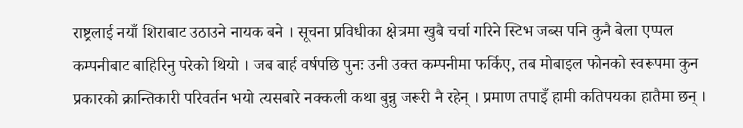राष्ट्रलाई नयाँ शिराबाट उठाउने नायक बने । सूचना प्रविधीका क्षेत्रमा खुबै चर्चा गरिने स्टिभ जब्स पनि कुनै बेला एप्पल कम्पनीबाट बाहिरिनु परेको थियो । जब बार्ह वर्षपछि पुनः उनी उक्त कम्पनीमा फर्किए, तब मोबाइल फोनको स्वरूपमा कुन प्रकारको क्रान्तिकारी परिवर्तन भयो त्यसबारे नक्कली कथा बुन्नु जरूरी नै रहेन् । प्रमाण तपाइँ हामी कतिपयका हातैमा छन् ।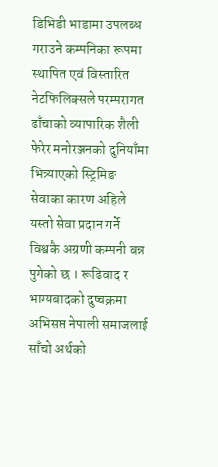डिभिडी भाडामा उपलब्ध गराउने कम्पनिका रूपमा स्थापित एवं विस्तारित नेटफिलिक्सले परम्परागत ढाँचाको व्यापारिक शैली फेरेर मनोरञ्जनको दुनियाँमा भित्र्याएको स्ट्रिमिङ सेवाका कारण अहिले यस्तो सेवा प्रदान गर्ने विश्वकै अग्रणी कम्पनी बन्न पुगेको छ । रूढिवाद र भाग्यबादको दुष्चक्रमा अभिसप्त नेपाली समाजलाई साँचो अर्थको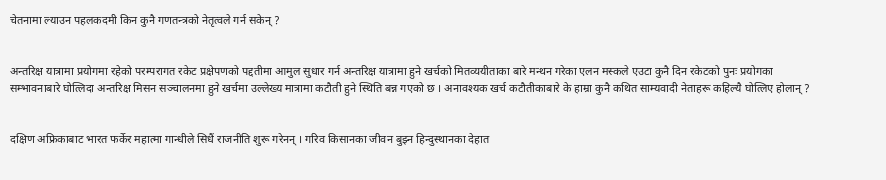चेतनामा ल्याउन पहलकदमी किन कुनै गणतन्त्रको नेतृत्वले गर्न सकेन् ?


अन्तरिक्ष यात्रामा प्रयोगमा रहेको परम्परागत रकेट प्रक्षेपणको पद्दतीमा आमुल सुधार गर्न अन्तरिक्ष यात्रामा हुने खर्चको मितव्ययीताका बारे मन्थन गरेका एलन मस्कले एउटा कुनै दिन रकेटको पुनः प्रयोगका सम्भावनाबारे घोत्लिदा अन्तरिक्ष मिसन सञ्चालनमा हुने खर्चमा उल्लेख्य मात्रामा कटौती हुने स्थिति बन्न गएको छ । अनावश्यक खर्च कटौतीकाबारे के हाम्रा कुनै कथित साम्यवादी नेताहरू कहिल्यै घोत्लिए होलान् ?


दक्षिण अफ्रिकाबाट भारत फर्केर महात्मा गान्धीले सिधैं राजनीति शुरू गरेनन् । गरिव किसानका जीवन बुझ्न हिन्दुस्थानका देहात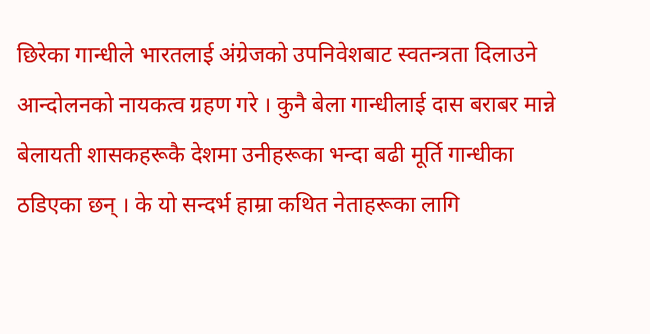छिरेका गान्धीले भारतलाई अंग्रेजको उपनिवेशबाट स्वतन्त्रता दिलाउने आन्दोलनको नायकत्व ग्रहण गरे । कुनै बेला गान्धीलाई दास बराबर मान्ने बेलायती शासकहरूकै देशमा उनीहरूका भन्दा बढी मूर्ति गान्धीका ठडिएका छन् । के यो सन्दर्भ हाम्रा कथित नेताहरूका लागि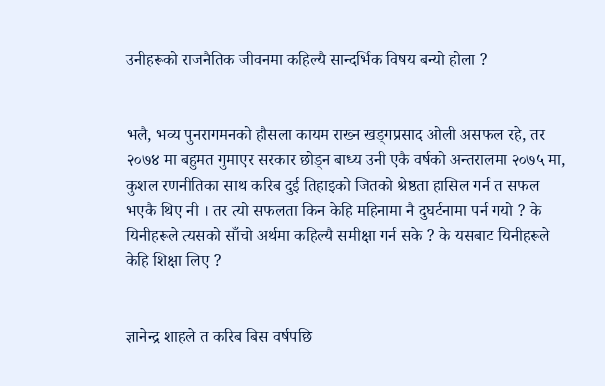उनीहरूको राजनैतिक जीवनमा कहिल्यै सान्दर्भिक विषय बन्यो होला ?


भलै, भव्य पुनरागमनको हौसला कायम राख्न खड्गप्रसाद ओली असफल रहे, तर  २०७४ मा बहुमत गुमाएर सरकार छोड्न बाध्य उनी एकै वर्षको अन्तरालमा २०७५ मा, कुशल रणनीतिका साथ करिब दुई तिहाइको जितको श्रेष्ठता हासिल गर्न त सफल भएकै थिए नी । तर त्यो सफलता किन केहि महिनामा नै दुघर्टनामा पर्न गयो ? के यिनीहरूले त्यसको साँचो अर्थमा कहिल्यै समीक्षा गर्न सके ? के यसबाट यिनीहरूले केहि शिक्षा लिए ?


ज्ञानेन्द्र शाहले त करिब बिस वर्षपछि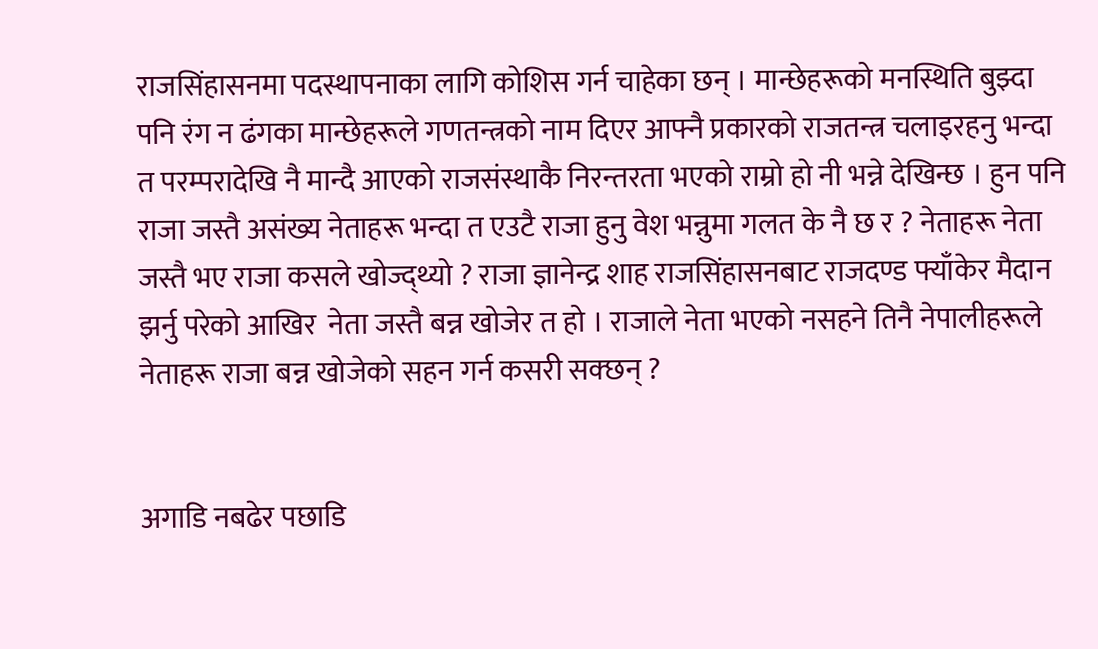राजसिंहासनमा पदस्थापनाका लागि कोशिस गर्न चाहेका छन् । मान्छेहरूको मनस्थिति बुझ्दा पनि रंग न ढंगका मान्छेहरूले गणतन्त्रको नाम दिएर आफ्नै प्रकारको राजतन्त्र चलाइरहनु भन्दा त परम्परादेखि नै मान्दै आएको राजसंस्थाकै निरन्तरता भएको राम्रो हो नी भन्ने देखिन्छ । हुन पनि राजा जस्तै असंख्य नेताहरू भन्दा त एउटै राजा हुनु वेश भन्नुमा गलत के नै छ र ? नेताहरू नेता जस्तै भए राजा कसले खोज्द्थ्यो ? राजा ज्ञानेन्द्र शाह राजसिंहासनबाट राजदण्ड फ्याँकेर मैदान झर्नु परेको आखिर  नेता जस्तै बन्न खोजेर त हो । राजाले नेता भएको नसहने तिनै नेपालीहरूले नेताहरू राजा बन्न खोजेको सहन गर्न कसरी सक्छन् ?


अगाडि नबढेर पछाडि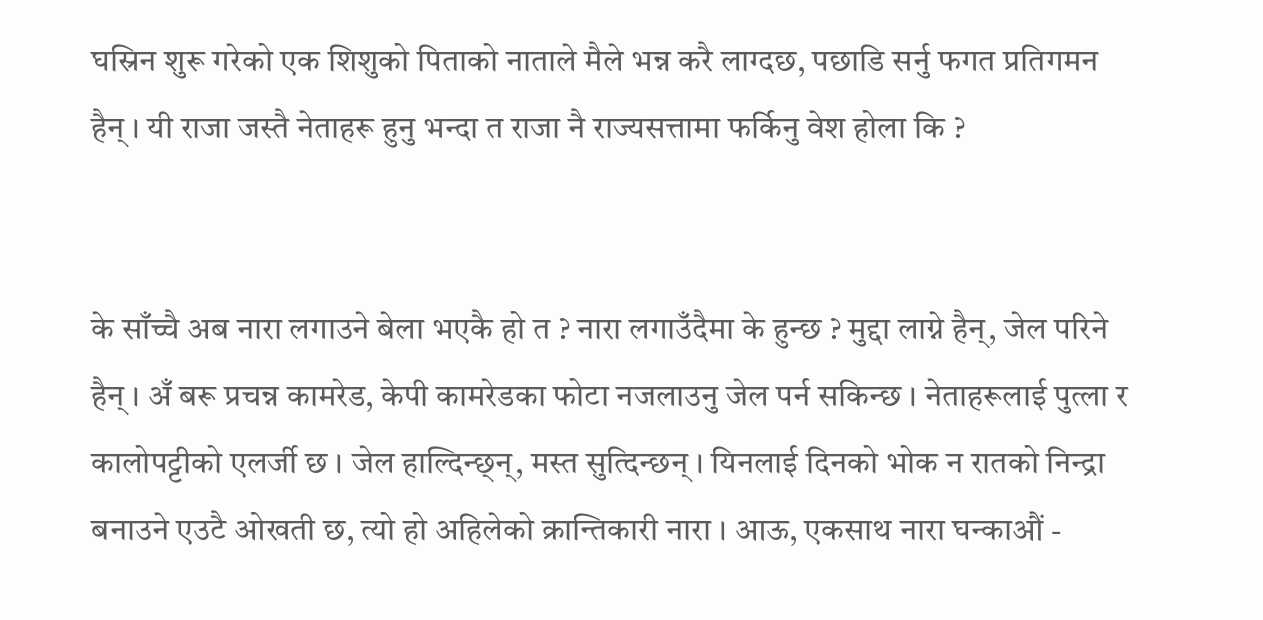घस्रिन शुरू गरेको एक शिशुको पिताको नाताले मैले भन्न करै लाग्दछ, पछाडि सर्नु फगत प्रतिगमन हैन् । यी राजा जस्तै नेताहरू हुनु भन्दा त राजा नै राज्यसत्तामा फर्किनु वेश होला कि ?


के साँच्चै अब नारा लगाउने बेला भएकै हो त ? नारा लगाउँदैमा के हुन्छ ? मुद्दा लाग्ने हैन्, जेल परिने हैन् । अँ बरू प्रचन्न कामरेड, केपी कामरेडका फोटा नजलाउनु जेल पर्न सकिन्छ । नेताहरूलाई पुत्ला र कालोपट्टीको एलर्जी छ । जेल हाल्दिन्छ्न्, मस्त सुत्दिन्छन् । यिनलाई दिनको भोक न रातको निन्द्रा बनाउने एउटै ओखती छ, त्यो हो अहिलेको क्रान्तिकारी नारा । आऊ, एकसाथ नारा घन्काऔं -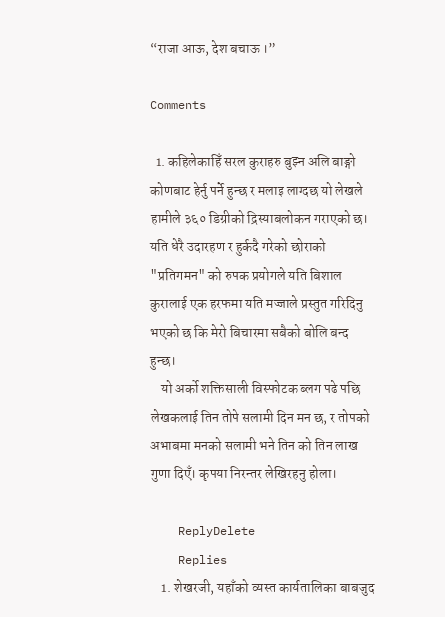“राजा आऊ, देश बचाऊ ।”

Comments

  1. कहिलेकाहिँ सरल कुराहरु बुझ्न अलि बाङ्गो कोणबाट हेर्नु पर्ने हुन्छ र मलाइ लाग्दछ यो लेखले हामीले ३६० डिग्रीको द्रिस्याबलोकन गराएको छ। यति धेरै उदारहण र हुर्कदै गरेको छोराको "प्रतिगमन" को रुपक प्रयोगले यति बिशाल कुरालाई एक हरफमा यति मज्जाले प्रस्तुत गरिदिनु भएको छ कि मेरो बिचारमा सबैको बोलि बन्द हुन्छ।
    यो अर्को शक्तिसाली विस्फोटक ब्लग पढे पछि लेखकलाई तिन तोपे सलामी दिन मन छ, र तोपको अभाबमा मनको सलामी भने तिन को तिन लाख गुणा दिएँ। कृपया निरन्तर लेखिरहनु होला।

    ReplyDelete
    Replies
    1. शेखरजी, यहाँको व्यस्त कार्यतालिका बाबजुद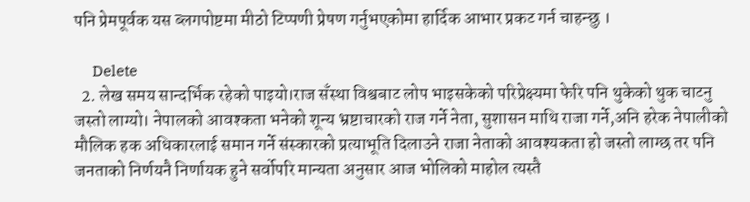पनि प्रेमपूर्वक यस ब्लगपोष्टमा मीठो टिप्पणी प्रेषण गर्नुभएकोमा हार्दिक आभार प्रकट गर्न चाहन्छु ।

      Delete
  2. लेख समय सान्दर्भिक रहेको पाइयो।राज सँस्था विश्वबाट लोप भाइसकेको परिप्रेक्ष्यमा फेरि पनि थुकेको थुक चाटनु जस्तो लाग्यो। नेपालको आवश्कता भनेको शून्य भ्रष्टाचारको राज गर्ने नेता, सुशासन माथि राजा गर्ने,अनि हरेक नेपालीको मौलिक हक अधिकारलाई समान गर्ने संस्कारको प्रत्याभूति दिलाउने राजा नेताको आवश्यकता हो जस्तो लाग्छ तर पनि जनताको निर्णयनै निर्णायक हुने सर्वोपरि मान्यता अनुसार आज भोलिको माहोल त्यस्तै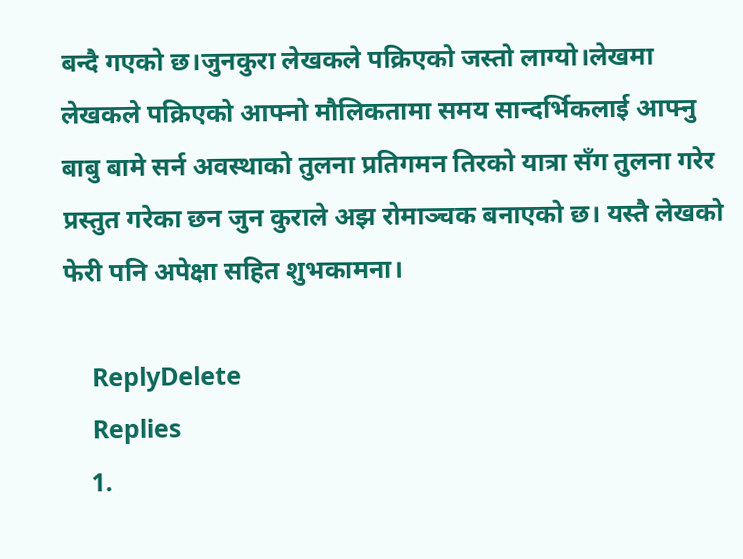बन्दै गएको छ।जुनकुरा लेखकले पक्रिएको जस्तो लाग्यो।लेखमा लेखकले पक्रिएको आफ्नो मौलिकतामा समय सान्दर्भिकलाई आफ्नु बाबु बामे सर्न अवस्थाको तुलना प्रतिगमन तिरको यात्रा सँग तुलना गरेर प्रस्तुत गरेका छन जुन कुराले अझ रोमाञ्चक बनाएको छ। यस्तै लेखको फेरी पनि अपेक्षा सहित शुभकामना।

    ReplyDelete
    Replies
    1.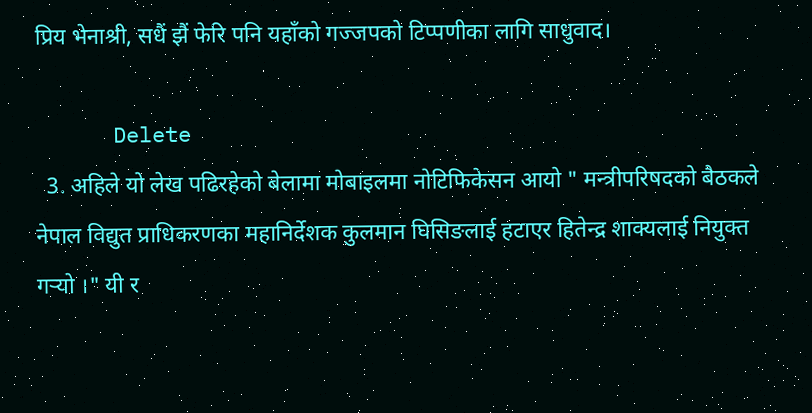प्रिय भेनाश्री, सधैं झैं फेरि पनि यहाँको गज्जपको टिप्पणीका लागि साधुवाद।

      Delete
  3. अहिले यो लेख पढिरहेको बेलामा मोबाइलमा नोटिफिकेसन आयो " मन्त्रीपरिषदको बैठकले नेपाल विद्युत प्राधिकरणका महानिर्देशक कुलमान घिसिङलाई हटाएर हितेन्द्र शाक्यलाई नियुक्त गर्‍यो ।" यी र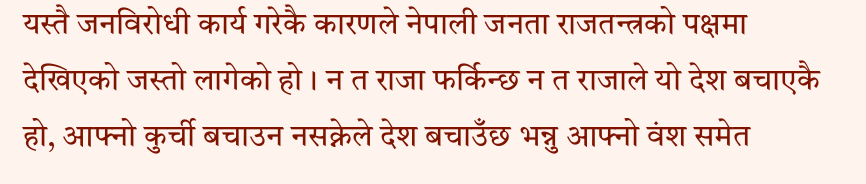यस्तै जनविरोधी कार्य गरेकै कारणले नेपाली जनता राजतन्त्रको पक्षमा देखिएको जस्तो लागेको हो । न त राजा फर्किन्छ न त राजाले यो देश बचाएकै हो, आफ्नो कुर्ची बचाउन नसक्नेले देश बचाउँछ भन्नु आफ्नो वंश समेत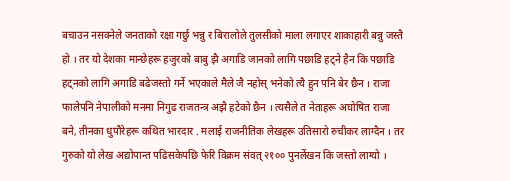बचाउन नसक्नेले जनताको रक्षा गर्छु भन्नु र बिरालोले तुलसीको माला लगाएर शाकाहारी बन्नु जस्तै हो । तर यो देशका मान्छेहरू हजुरको बाबु झै अगाडि जानको लागि पछाडि हट्ने हैन कि पछाडि हट्नको लागि अगाडि बढेजस्तो गर्ने भएकाले मैले जै नहोस् भनेको त्यै हुन पनि बेर छैन । राजा फालेपनि नेपालीको मनमा निगुढ राजतन्त्र अझै हटेको छैन । त्यसैले त नेताहरू अघोषित राजा बने, तीनका धुपौरेहरू कथित भारदार . मलाई राजनीतिक लेखहरू उतिसारो रुचीकर लाग्दैन । तर गुरुको यो लेख अद्योपान्त पढिसकेपछि फेरि विक्रम संवत् २१०० पुनर्लेखन कि जस्तो लाग्यो ।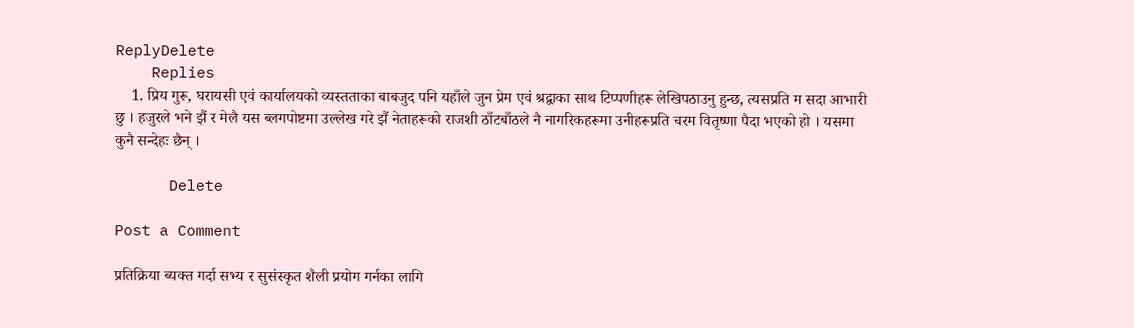ReplyDelete
    Replies
    1. प्रिय गुरू, घरायसी एवं कार्यालयको व्यस्तताका बाबजुद पनि यहाँले जुन प्रेम एवं श्रद्वाका साथ टिप्पणीहरू लेखिपठाउनु हुन्छ, त्यसप्रति म सदा आभारी छु । हजुरले भने झैं र मेलै यस ब्लगपोष्टमा उल्लेख गरे झैं नेताहरूको राजशी ठाँटबाँठले नै नागरिकहरूमा उनीहरूप्रति चरम वितृष्णा पैदा भएको हो । यसमा कुनै सन्देहः छैन् ।

      Delete

Post a Comment

प्रतिक्रिया ब्यक्त गर्दा सभ्य र सुसंस्कृत शैली प्रयोग गर्नका लागि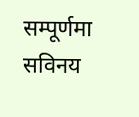सम्पूर्णमा सविनय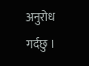अनुरोध गर्दछु ।